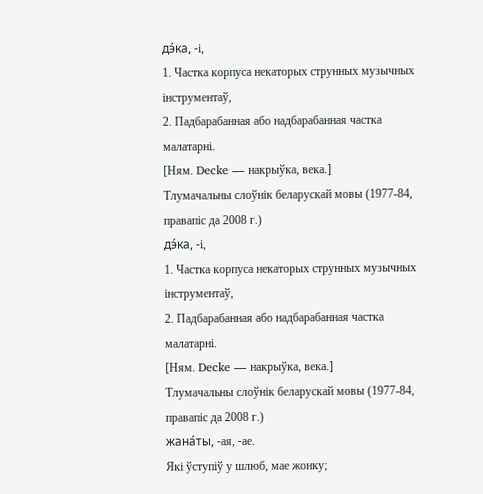дэ́ка, ‑і,
1. Частка корпуса некаторых струнных музычных інструментаў,
2. Падбарабанная або надбарабанная частка малатарні.
[Ням. Decke — накрыўка, века.]
Тлумачальны слоўнік беларускай мовы (1977-84, правапіс да 2008 г.)
дэ́ка, ‑і,
1. Частка корпуса некаторых струнных музычных інструментаў,
2. Падбарабанная або надбарабанная частка малатарні.
[Ням. Decke — накрыўка, века.]
Тлумачальны слоўнік беларускай мовы (1977-84, правапіс да 2008 г.)
жана́ты, ‑ая, ‑ае.
Які ўступіў у шлюб, мае жонку;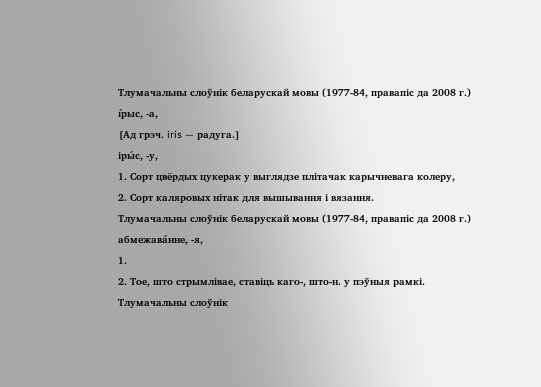Тлумачальны слоўнік беларускай мовы (1977-84, правапіс да 2008 г.)
і́рыс, ‑а,
[Ад грэч. iris — радуга.]
іры́с, ‑у,
1. Сорт цвёрдых цукерак у выглядзе плітачак карычневага колеру,
2. Сорт каляровых нітак для вышывання і вязання.
Тлумачальны слоўнік беларускай мовы (1977-84, правапіс да 2008 г.)
абмежава́нне, ‑я,
1.
2. Тое, што стрымлівае, ставіць каго‑, што‑н. у пэўныя рамкі.
Тлумачальны слоўнік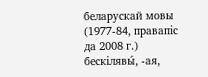беларускай мовы (1977-84, правапіс да 2008 г.)
бескілявы́, ‑ая,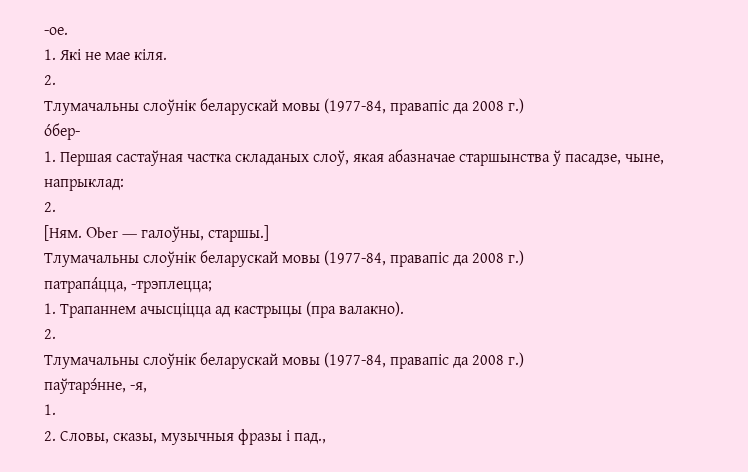‑ое.
1. Які не мае кіля.
2.
Тлумачальны слоўнік беларускай мовы (1977-84, правапіс да 2008 г.)
о́бер-
1. Першая састаўная частка складаных слоў, якая абазначае старшынства ў пасадзе, чыне, напрыклад:
2.
[Ням. Ober — галоўны, старшы.]
Тлумачальны слоўнік беларускай мовы (1977-84, правапіс да 2008 г.)
патрапа́цца, ‑трэплецца;
1. Трапаннем ачысціцца ад кастрыцы (пра валакно).
2.
Тлумачальны слоўнік беларускай мовы (1977-84, правапіс да 2008 г.)
паўтарэ́нне, ‑я,
1.
2. Словы, сказы, музычныя фразы і пад.,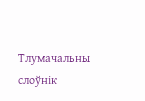Тлумачальны слоўнік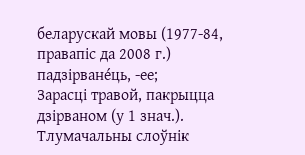беларускай мовы (1977-84, правапіс да 2008 г.)
падзірване́ць, ‑ее;
Зарасці травой, пакрыцца дзірваном (у 1 знач.).
Тлумачальны слоўнік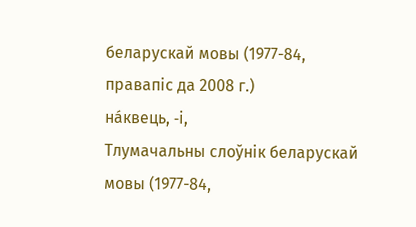беларускай мовы (1977-84, правапіс да 2008 г.)
на́квець, ‑і,
Тлумачальны слоўнік беларускай мовы (1977-84,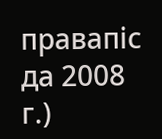правапіс да 2008 г.)